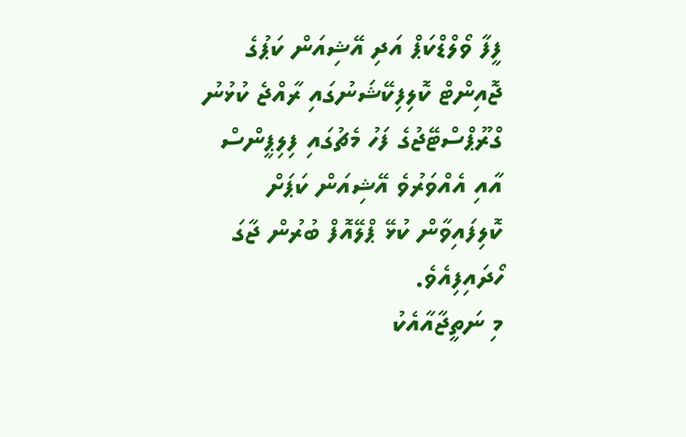ފީފާ ވޯލްޑްކަޕް އަދި އޭޝިއަން ކަޕުގެ ޖޮއިންޓް ކޮލިފިކޭޝަނުގައި ރާއްޖެ ކުޅުނު ގްރޫޕްސްޓޭޖުގެ ފަހު މެޗުގައި ފިލިޕީންސް އާއި އެއްވަރުވެ އޭޝިއަން ކަޕަށް ކޮލިފައިވާން ކުޅޭ ޕްލޭއޮފް ބުރުން ޖާގަ ހޯދައިފިއެވެ.
މި ނަތީޖާއާއެކު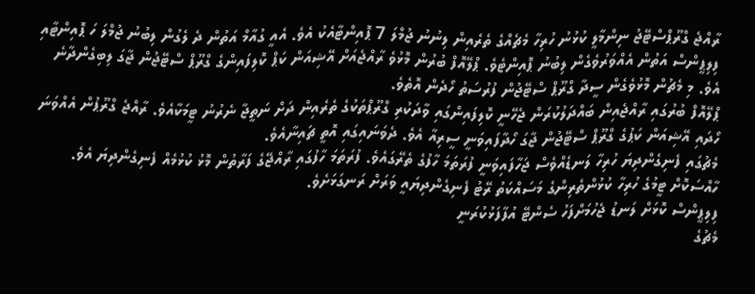ރާއްޖެ ގްރޫޕްސްޓޭޖު ނިންމާލީ ކުޅުނު ހުރިހާ މެޗެއްގެ ތެރެއިން ލިނުނު ޖުމްލަ 7 ޕޮއިންޓާއެކު އެވެ. އެއީ ގުއާމް އަތުން ދެ ލެގުން ލިބުނު ޖުމްލަ ހަ ޕޮއިންޓާއި ފިލިޕީންސް އަތުން އެއްވަރުވެގެން ލިބުނު ޕޮއިންޓެވެ. ޕްލޭއޮފް ބުރުން މޮޅުވެ ރާއްޖެއަށް އޭޝިއަން ކަޕް ކޮލިފައިންގެ ގްރޫޕް ސްޓޭޖުން ޖާގަ ލިބިގެންދާނެ އެވެ. މި މެޗުން މޮޅުވެގެން ސީދާ ގްރޫޕް ސްޓޭޖުން ފުރުސަތު ހޯދެން އޮތެވެ.
ޕްލޭއޮފް ބުރުގައި ރާއްޖެއިން ބައްދަލުކުރަން ޖެހޭނީ ކޮލިފައިންގައި ވާދަކުރި ގްރޫޕްތަކުގެ ތެރެއިން ދަށް ނަތީޖާ ނެރުނު ޓީމަކާއެވެ. ރާއްޖެ ގްރޫޕުން އެއްވަނަ ހޯދައި އޭޝިއަން ކަޕުގެ ގްރޫޕް ސްޓޭޖުން ޖާގަ ހޯދާފައިވަނީ ސީރިއާ އެވެ. ދެވަނައިގައި އޮތީ ޗައިނާއެވެ.
މެޗުގައި ފެނިގެންދިޔަ ހުރިހާ ލަނޑެއްވެސް ޖަހާފައިވަނީ ފުރަތަމަ ހާފުގެ ތެރޭގައެވެ. ފުރަތަމަ ހާފުގައި ރާއްޖޭގެ ފަރާތުން މޮޅު ކުޅުމެއް ފެނިގެންދިޔަ އެވެ. ހާއްސަކޮށް ޓީމުގެ ހުރިހާ ކުޅުންތެރިންގެ މަސައްކަތު ރޭޓު ފެނިގެންދިޔައީ ވަރަށް ރަނގަޅަށެވެ.
ފިލިޕީންސް ކޮޅަށް ލަނޑު ޖެހުމަށްފަހު ސެންޓޭ އުފާފަޅުކުރަނީ
މެޗުގެ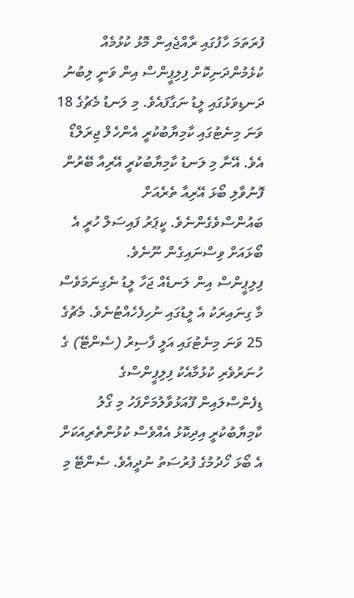ފުރަތަމަ ހާފުގައި ރާއްޖެއިން މޮޅު ކުޅުމެއް ކުޅެމުންދަނިކޮށް ފިލިޕީންސް އިން ވަނީ ލިބުނު ދަނޑިވަޅުގައި ލީޑު ނަގާފައެވެ. މި ލަނޑު މެޗުގެ 18 ވަނަ މިނެޓުގައި ކާމިޔާބުކުރީ އެންހެލް ޖިރަލްޑޯ އެވެ. އޭނާ މި ލަނޑު ކާމިޔާބުކުރީ އޭރިއާ ބޭރުން ފޮނުވާލި ބޯޅަ އޭރިއާ ތެރެއަށް ބައުންސްވެގެންނެވެ. ކީޕަރު ފައިސަލް ހުރީ އެ ބޯޅައަށް ވިސްނައިގެން ނޫނެވެ.
ފިލިޕީންސް އިން ލަނޑެއް ޖަހާ ލީޑު ނެގިނަމަވެސް މާ ގިނައިރަކު އެ ލީޑުގައި ނުހިފެހެއްޓުނެވެ. މެޗުގެ 25 ވަނަ މިނެޓުގައި އަލީ ފާސިރު (ސެންޓޭ) ގެ ހުނަރުވެރި ކުޅުމާއެކު ފިލިޕީންސްގެ ޑިފެންސްލައިން ފޫއަޅުވާލުމަށްފަހު މި ގޯލު ކާމިޔާބުކުރީ އިދިކޮޅު އެއްވެސް ކުޅުންތެރިއަކަށް އެ ބޯޅަ ހޯދުމުގެ ފުރުސަތު ނުދީއެވެ. ސެންޓޭ މި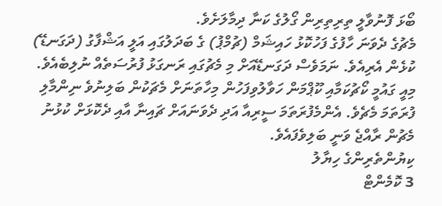ބޯޅަ ފޮނުވާލީ ތިރިތިރިން ގޯލުގެ ކަނާ ދިމާލަށެވެ.
މެޗުގެ ދެވަނަ ހާފުގެ ފަހުކޮޅު ހައިޝަމް (ޗުމްޕު) ގެ ބަދަލުގައި އަލީ އަޝްފާގު (ދަގަނޑޭ) ކުޅެން އެރިއެވެ. ނަމަވެސް ދަގަނޑޭއަށް މި މެޗުގައި ރަނގަޅު ފުރުސަތެއް ނުލިބެއެވެ.
މިއީ ގައުމީ ކޯޗުކަމާއި ކޫޕްމަން ހަވާލުވިފަހުން މިހާތަނަށް މެޗަކުން ބަލިނުވެ ނިންމާލި ފުރަތަމަ މެޗެވެ. އެންމެފުރަތަމަ ސީރިއާ އަދި ދެވަނައަށް ޗައިނާ އާއި ދެކޮޅަށް ކުޅުނު މެޗުން ރާއްޖެ ވަނީ ބަލިވެފައެވެ.
ކިޔުންތެރިންގެ ހިޔާލު
3 ކޮމެންޓް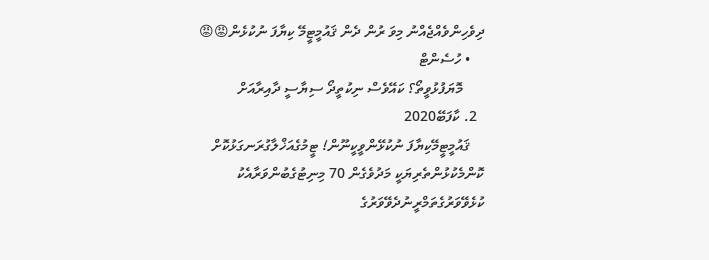ދިވެހިންވެއްޖެއްނު މިވަ ރުން ދެން ޤައުމީޓީމޭ ކިޔާފަ ނުކުޅެން😡😡
    • ހުސެންޓް
      މޮޔަފުޅުވީތޯ؟ ކައޭވެސް ނިކުތީދޯ ސިޔާސީ ދާއިރާއަށް
  2. ކާފަބޭ2020
    ޤައުމީޓީމޭކިޔާފަ ނުކުޅޭންވީކީނޫން! ޓީމުގެއަޚްލާގުރަނގަޅުކޮށް ކޮންމެކުޅުންތެރިޔަކީ މަދުވެގެން 70 މިނިޓުގެބުންވަރާއެކު ކުޅެވޭވަރުގެތަމްރީނުދެވޭވަރުގެ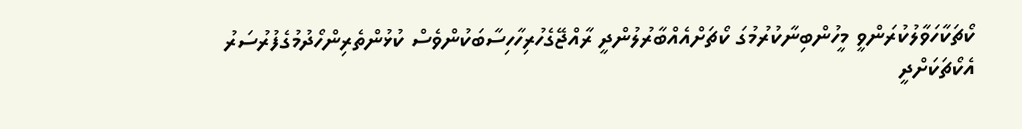ކޯޗަކާހަވާލުކުރަންވީ މީހުންބިނާކުރުމުގަ ކޯޗަށްއެއްބާރުލުންދީ ރާއްޖޭގެހުރިހާހިސާބަކުންވެސް ކުޅުންތެރިންހޯދުމުގެފުރުސަރު އެކޯޗަކަށްދީ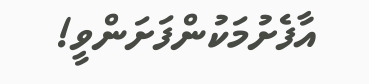އާފެށުމަކުންފަށަންވީ!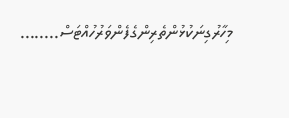މިހާރުގިނަކުޅުންތެރިންގެފެންވަރުހުއްޓަސް........